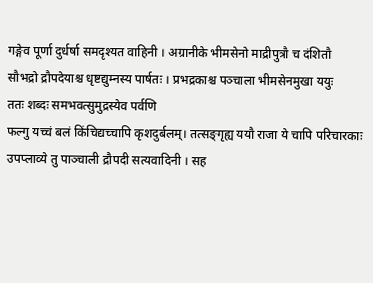गङ्गेव पूर्णा दुर्धर्षा समदृश्यत वाहिनी । अग्रानीके भीमसेनो माद्रीपुत्रौ च दंशितौ
सौभद्रो द्रौपदेयाश्च धृष्टद्युम्नस्य पार्षतः । प्रभद्रकाश्च पञ्चाला भीमसेनमुखा ययुः
ततः शब्दः समभवत्सुमुद्रस्येव पर्वणि
फल्गु यच्चं बलं किंचिद्यच्चापि कृशदुर्बलम्। तत्सङ्गृह्य ययौ राजा ये चापि परिचारकाः
उपप्लाव्ये तु पाञ्चाली द्रौपदी सत्यवादिनी । सह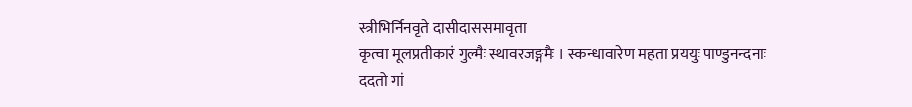स्त्रीभिर्निनवृते दासीदाससमावृता
कृत्वा मूलप्रतीकारं गुल्मैः स्थावरजङ्गमैः । स्कन्धावारेण महता प्रययुः पाण्डुनन्दनाः
ददतो गां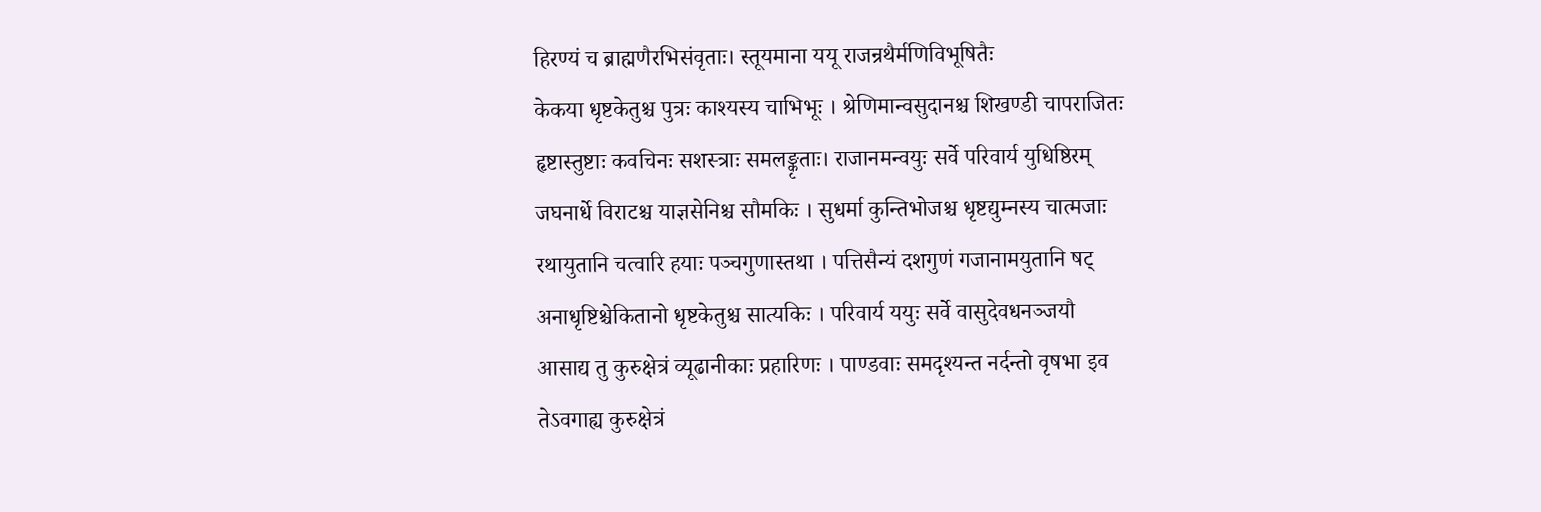हिरण्यं च ब्राह्मणैरभिसंवृताः। स्तूयमाना ययू राजन्रथैर्मणिविभूषितैः
केकया धृष्टकेतुश्च पुत्रः काश्यस्य चाभिभूः । श्रेणिमान्वसुदानश्च शिखण्डी चापराजितः
हृष्टास्तुष्टाः कवचिनः सशस्त्राः समलङ्कृताः। राजानमन्वयुः सर्वे परिवार्य युधिष्ठिरम्
जघनार्धे विराटश्च याज्ञसेनिश्च सौमकिः । सुधर्मा कुन्तिभोजश्च धृष्टद्युम्नस्य चात्मजाः
रथायुतानि चत्वारि हयाः पञ्चगुणास्तथा । पत्तिसैन्यं दशगुणं गजानामयुतानि षट्
अनाधृष्टिश्चेकितानो धृष्टकेतुश्च सात्यकिः । परिवार्य ययुः सर्वे वासुदेवधनञ्जयौ
आसाद्य तु कुरुक्षेत्रं व्यूढानीकाः प्रहारिणः । पाण्डवाः समदृश्यन्त नर्दन्तो वृषभा इव
तेऽवगाह्य कुरुक्षेत्रं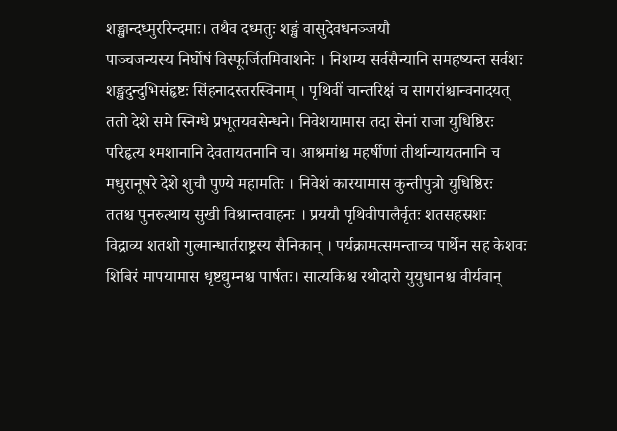शङ्खान्दध्मुररिन्दमाः। तथैव दध्मतुः शङ्खं वासुदेवधनञ्जयौ
पाञ्चजन्यस्य निर्घोषं विस्फूर्जितमिवाशनेः । निशम्य सर्वसैन्यानि समहष्यन्त सर्वशः
शङ्खदुन्दुभिसंहृष्टः सिंहनादस्तरस्विनाम् । पृथिवीं चान्तरिक्षं च सागरांश्चान्वनादयत्
ततो देशे समे स्निग्धे प्रभूतयवसेन्धने। निवेशयामास तदा सेनां राजा युधिष्ठिरः
परिहृत्य श्मशानानि देवतायतनानि च। आश्रमांश्च महर्षीणां तीर्थान्यायतनानि च
मधुरानूषरे देशे शुचौ पुण्ये महामतिः । निवेशं कारयामास कुन्तीपुत्रो युधिष्ठिरः
ततश्च पुनरुत्थाय सुखी विश्रान्तवाहनः । प्रययौ पृथिवीपालैर्वृतः शतसहस्रशः
विद्राव्य शतशो गुल्मान्धार्तराष्ट्रस्य सैनिकान् । पर्यक्रामत्समन्ताच्च पार्थेन सह केशवः
शिबिरं मापयामास धृष्टद्युम्नश्च पार्षतः। सात्यकिश्च रथोदारो युयुधानश्च वीर्यवान्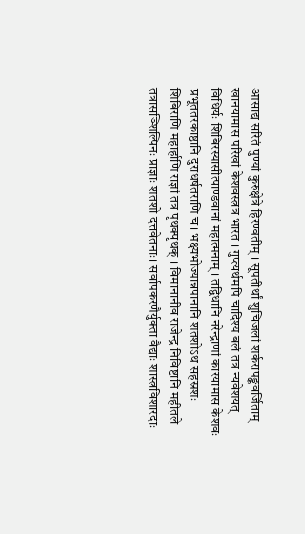आसाद्य सरितं पुण्यां कुरुक्षेत्रे हिरण्वतीम् । सूपतीर्थां शुचिजलां शर्करापङ्कवर्जिताम्
खानयामास परिखां केशवस्त्रत्र भारत । गुप्त्यर्थमपि चादिश्य बलं तत्र न्यवेशयत्
विधिर्यः शिबिरस्यासीत्पाण्डवानां महात्मनाम् । तद्विधानि नरेन्द्राणां कारयामास केशवः
प्रभूततरकाष्ठानि दुराधर्षतराणि च। भक्ष्यभोज्यान्नपानानि शतशोऽथ सहस्रशः
शिबिराणि महार्हाणि राज्ञां तत्र पृथक्पृथक् । विमानानीव राजेन्द्र निविष्टानि महीतले
तत्रासञ्शिल्पिनः प्राज्ञाः शतशो दत्तवेतनाः। सर्वापकरणैर्युक्ता वैद्याः शास्त्रविशारदाः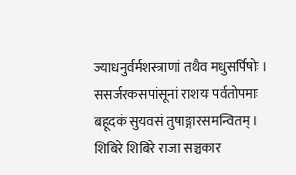ज्याधनुर्वर्मशस्त्राणां तथैव मधुसर्पिषोः । ससर्जरकसपांसूनां राशयः पर्वतोपमाः
बहूदकं सुयवसं तुषाङ्गारसमन्वितम् । शिबिरे शिबिरे राजा सञ्चकार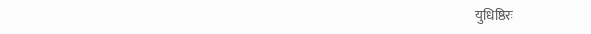युधिष्ठिरः